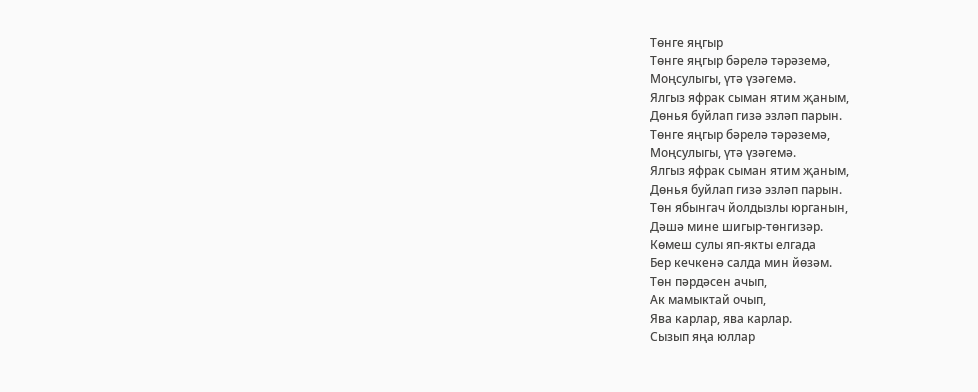Төнге яңгыр
Төнге яңгыр бәрелә тәрәземә,
Моңсулыгы, үтә үзәгемә.
Ялгыз яфрак сыман ятим җаным,
Дөнья буйлап гизә эзләп парын.
Төнге яңгыр бәрелә тәрәземә,
Моңсулыгы, үтә үзәгемә.
Ялгыз яфрак сыман ятим җаным,
Дөнья буйлап гизә эзләп парын.
Төн ябынгач йолдызлы юрганын,
Дәшә мине шигыр-төнгизәр.
Көмеш сулы яп-якты елгада
Бер кечкенә салда мин йөзәм.
Төн пәрдәсен ачып,
Ак мамыктай очып,
Ява карлар, ява карлар.
Сызып яңа юллар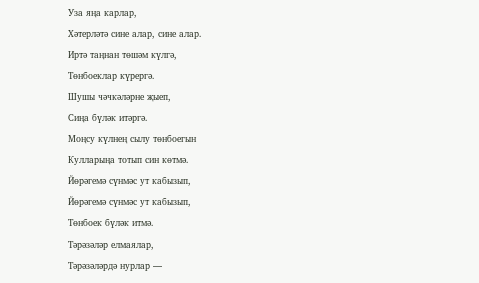Уза яңа карлар,
Хәтерләтә сине алар, сине алар.
Иртә таңнан төшәм күлгә,
Төнбоеклар күрергә.
Шушы чәчкәләрне җыеп,
Сиңа бүләк итәргә.
Моңсу күлнең сылу төнбоегын
Кулларыңа тотып син көтмә.
Йөрәгемә сүнмәс ут кабызып,
Йөрәгемә сүнмәс ут кабызып,
Төнбоек бүләк итмә.
Тәрәзәләр елмаялар,
Тәрәзәләрдә нурлар —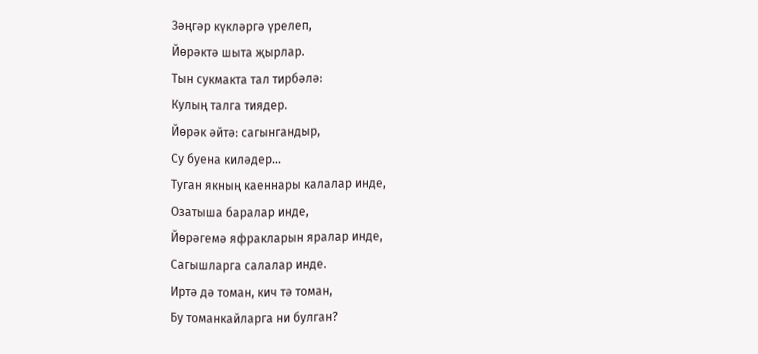Зәңгәр күкләргә үрелеп,
Йөрәктә шыта җырлар.
Тын сукмакта тал тирбәлә:
Кулың талга тиядер.
Йөрәк әйтә: сагынгандыр,
Су буена киләдер…
Туган якның каеннары калалар инде,
Озатыша баралар инде,
Йөрәгемә яфракларын яралар инде,
Сагышларга салалар инде.
Иртә дә томан, кич тә томан,
Бу томанкайларга ни булган?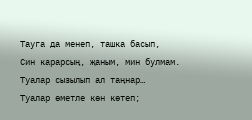Тауга да менеп, ташка басып,
Син карарсың, җаным, мин булмам.
Туалар сызылып ал таңнар…
Туалар өметле көн көтеп;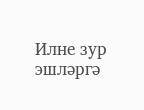Илне зур эшләргә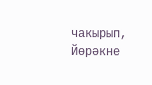чакырып,
Йөрәкне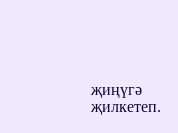җиңүгә җилкетеп.